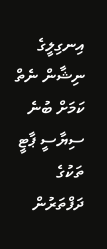އިނގިލީގެ ނިޝާން ނެތް ކަމަށް ބުނެ ސިޔާސީ ޕާޓީ ތަކުގެ ދަފްތަރުން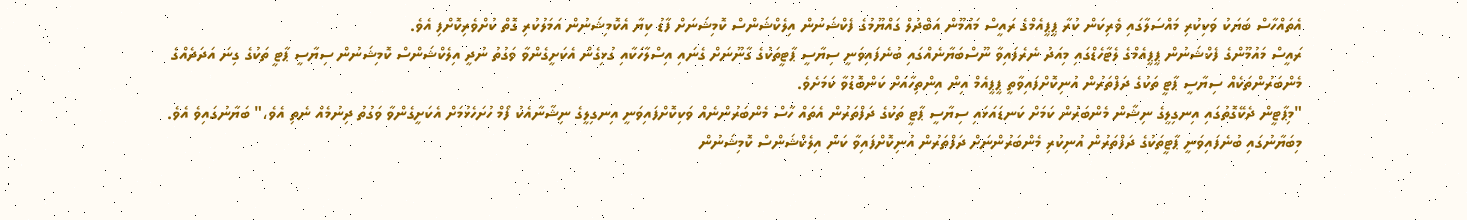އެތައްހާސް ބަޔަކު ވަކިކުރި މައްސަލާގައި ވެރިކަން ކުރާ ޕީޕީއެމްގެ ރައީސް މައުމޫން އަބްދުލް ގައްޔޫމުގެ ފެކްޝަނުން އިލެކްޝަންސް ކޮމިޝަނަށް ފާޑު ކިޔާ އެކޮމިޝަނުން އަމަލުކުރި ގޮތް ކުށްވެރިކޮށްފި އެވެ.
ރައީސް މައުމޫންގެ ފެކްޝަނުން ޕީޕީއެމްގެ ލެޓާހެޑްގައި މިއަދު ނެރެފައިވާ ނޫސްބަޔާނެއްގައި ބުނެފައިވަނީ ސިޔާސީ ޕާޓީތަކުގެ ގާނޫނަށް ގެނައި އިސްލާހަކާއި ގުޅިގެން އެކަށީގެންވާ ވަގުތު ނުދީ އިލެކްޝަންސް ކޮމިޝަނުން ސިޔާސީ ޕާޓީ ތަކުގެ ގިނަ އަދަދެއްގެ މެންބަރުންތަކެއް ސިޔާސީ ޕާޓީ ތަކުގެ ދަފްތަރުން އުނިކޮށްފައިވާތީ ޕީޕީއެމް އިން އިންތިހާއަށް ކަންބޮޑުވާ ކަމަށެވެ.
"މިޕާޓީން ދެކޭގޮތުގައި އިނގިލީގެ ނިޝާން މެންބަރުން ކަމަށް ކަނޑައަޅައި ސިޔާސީ ޕާޓީ ތަކުގެ ދަފްތަރުން އެތައް ހާސް މެންބަރުންނެއް ވަކިކޮށްފައިވަނީ އިނގިލީގެ ނިޝާނާއެކު ފޯމް ހުށަހެޅުމަށް އެކަށީގެންވާ ވަގުތު ދިނުމެއް ނެތި އެވެ،" ބަޔާނުގައިވެ އެވެ.
މިބަޔާނުގައި ބުނެފައިވަނީ ޕާޓީތަކުގެ ދަފްތަރުން އުނިކުރި މެންބަރުންނަށް ދަފްތަރުން އުނިކޮށްފައިވާ ކަން އިލެކްޝަންސް ކޮމިޝަނުން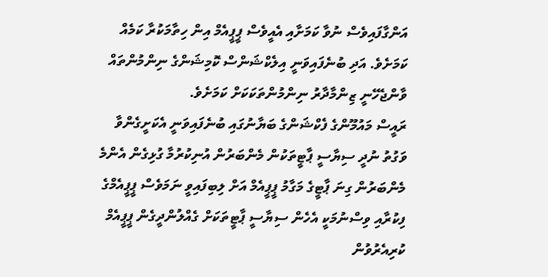އަންގާފައިވެސް ނުވާ ކަމަށާއި އެއީވެސް ޕީޕީއެމް އިން ހިތާމަކުރާ ކަމެއް ކަމަށެވެ. އަދި ބުނެފައިވަނީ އިލެކްޝަންސް ކޮމިޝަންގެ ނިންމުންތައް ވާންޖެހޭނީ ޒިންމާދާރު ނިންމުންތަކަކަށް ކަމަށެވެ.
ރައީސް މައުމޫންގެ ފެކްޝަންގެ ބަޔާނުގައި ބުނެފައިވަނީ އެކަށީގެންވާ ވަގުތު ނުދީ ސިޔާސީ ޕާޓީތަކުން މެންބަރުން އުނިކުރުމާ ގުޅިގެން އެންމެ މެންބަރުން ގިނަ ޕާޓީގެ މަގާމު ޕީޕީއެމް އަށް ލިބިފައިވީ ނަމަވެސް ޕީޕީއެމްގެ ފިކުރާއި ވިސްނުމަކީ އެހެން ސިޔާސީ ޕާޓީތަކަށް ގެއްލުންދީގެން ޕީޕީއެމް ކުރިއެރުވުން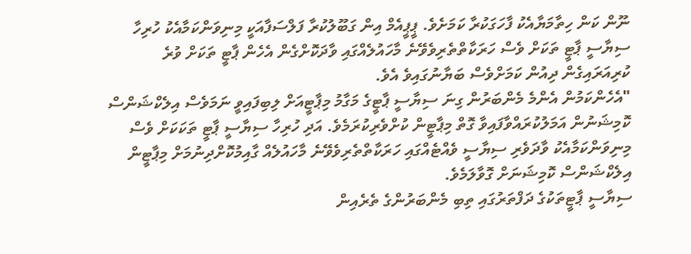ނޫން ކަން ހިތާމަޔާއެކު ފާހަގަކުރާ ކަމަށެވެ. ޕީޕީއެމް އިން ގަބޫލުކުރާ ފަލްސަފާއަކީ މިނިވަންކަމާއެކު ހުރިހާ ސިޔާސީ ޕާޓީ ތަކަށް ވެސް ހަރަކާތްތެރިވެވޭނެ މާހައުލެއްގައި ވާދަކޮށްގެން އެހެން ޕާޓީ ތަކަށް ވުރެ ކުރިއަރައިގެން ދިއުން ކަމަށްވެސް ބަޔާނުގައިވެ އެވެ.
"އެހެންކަމުން އެންމެ މެންބަރުން ގިނަ ސިޔާސީ ޕާޓީގެ މަގާމު މިޕާޓީއަށް ލިބިފައިވީ ނަމަވެސް އިލެކްޝަންސް ކޮމިޝަނުން އަމަލުކުރައްވާފައިވާ ގޮތް މިޕާޓީން ކުށްވެރިކުރަމެވެ. އަދި ހުރިހާ ސިޔާސީ ޕާޓީ ތަކަކަށް ވެސް މިނިވަންކަމާއެކު ވާދަވެރި ސިޔާސީ ވެއްޓެއްގައި ހަރަކާތްތެރިވެވޭނެ މާހައުލެއް ގާއިމުކޮށްދިނުމަށް މިޕާޓީން އިލެކްޝަންސް ކޮމިޝަނަށް ގޮވާލަމެވެ.
ސިޔާސީ ޕާޓީތަކުގެ ދަފްތަރުގައި ތިބި މެންބަރުންގެ ތެރެއިން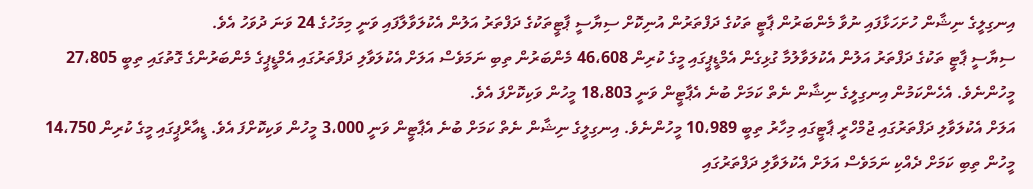އިނގިލީގެ ނިޝާން ހުށަހަޅާފައި ނުވާ މެންބަރުން ޕާޓީ ތަކުގެ ދަފްތަރުން އުނިކޮށް ސިޔާސީ ޕާޓީތަކުގެ ދަފްތަރު އަލުން އެކުލަވާލާފައި ވަނީ މިމަހުގެ 24 ވަނަ ދުވަހު އެވެ.
ސިޔާސީ ޕާޓީ ތަކުގެ ދަފްތަރު އަލުން އެކުލަވާލުމާ ގުޅިގެން އެމްޑީޕީގައި މީގެ ކުރިން 46،608 މެންބަރުން ތިބި ނަމަވެސް އަލަށް އެކުލަވާލި ދަފްތަރުގައި އެމްޑީޕީގެ މެންބަރުންގެ ގޮތުގައި ތިބީ 27،805 މީހުންނެވެ. އެހެންކަމުން އިނގިލީގެ ނިޝާން ނެތް ކަމަށް ބުނެ އެޕާޓީން ވަނީ 18،803 މީހުން ވަކިކޮށްފަ އެވެ.
އަލަށް އެކުލަވާލި ދަފްތަރުގައި ޖުމްހްރީ ޕާޓީގައި މިހާރު ތިބީ 10،989 މީހުންނެވެ. އިނގިލީގެ ނިޝާން ނެތް ކަމަށް ބުނެ އެޕާޓީން ވަނީ 3،000 މީހުން ވަކިކޮށްފަ އެވެ. ޑީއާރްޕީގައި މީގެ ކުރިން 14،750 މީހުން ތިބި ކަމަށް ދެއްކި ނަމަވެސް އަލަށް އެކުލަވާލި ދަފްތަރުގައި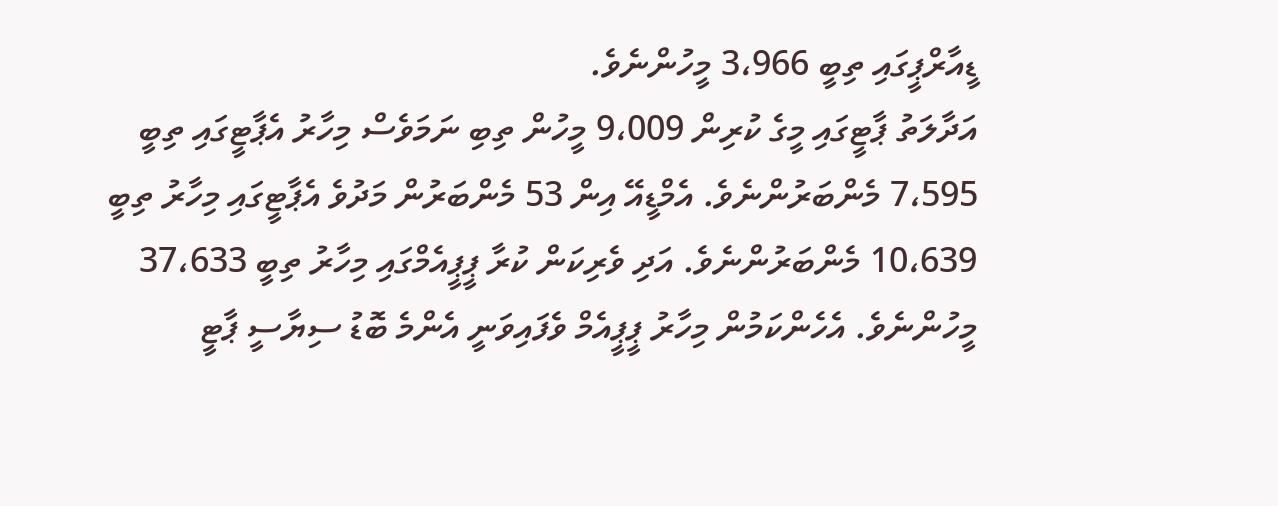ޑީއާރްޕީގައި ތިބީ 3،966 މީހުންނެވެ.
އަދާލަތު ޕާޓީގައި މީގެ ކުރިން 9،009 މީހުން ތިބި ނަމަވެސް މިހާރު އެޕާޓީގައި ތިބީ 7،595 މެންބަރުންނެވެ. އެމްޑީއޭ އިން 53 މެންބަރުން މަދުވެ އެޕާޓީގައި މިހާރު ތިބީ 10،639 މެންބަރުންނެވެ. އަދި ވެރިކަން ކުރާ ޕީޕީއެމްގައި މިހާރު ތިބީ 37،633 މީހުންނެވެ. އެހެންކަމުން މިހާރު ޕީޕީއެމް ވެފައިވަނީ އެންމެ ބޮޑު ސިޔާސީ ޕާޓީ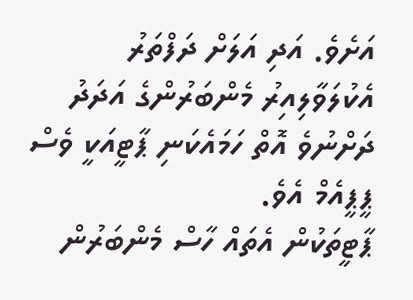އަށެވެ. އަދި އަލަށް ދަފްތަރު އެކުލަވާލިއިރު މެންބަރުންގެ އަދަދު ދަށްނުވެ އޮތް ހަމައެކަނި ޕާޓީއަކީ ވެސް ޕީޕީއެމް އެވެ.
ޕާޓީތަކުން އެތައް ހާސް މެންބަރުން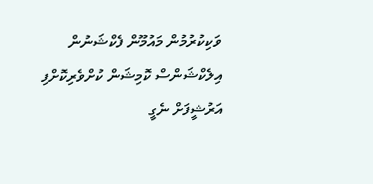ވަކިކުރުމުން މައުމޫން ފެކްޝަނުން އިލެކްޝަންސް ކޮމިޝަން ކުށްވެރިކޮށްފި
އަރުޝީފަށް ނެގީ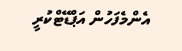އެންމެފަހުން އަޕްޑޭޓްކުރީ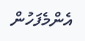އެންމެފަހުން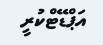އަޕްޑޭޓްކުރީ